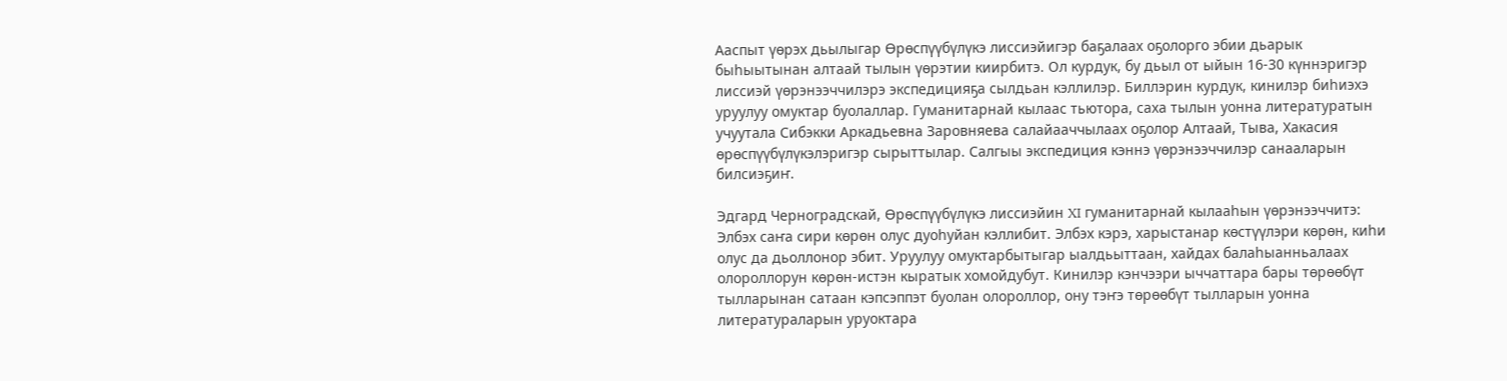Ааспыт үөрэх дьылыгар Өрөспүүбүлүкэ лиссиэйигэр баҕалаах оҕолорго эбии дьарык быһыытынан алтаай тылын үөрэтии киирбитэ. Ол курдук, бу дьыл от ыйын 16-30 күннэригэр лиссиэй үөрэнээччилэрэ экспедицияҕа сылдьан кэллилэр. Биллэрин курдук, кинилэр биһиэхэ уруулуу омуктар буолаллар. Гуманитарнай кылаас тьютора, саха тылын уонна литературатын учуутала Сибэкки Аркадьевна Заровняева салайааччылаах оҕолор Алтаай, Тыва, Хакасия өрөспүүбүлүкэлэригэр сырыттылар. Салгыы экспедиция кэннэ үөрэнээччилэр санааларын билсиэҕиҥ.

Эдгард Черноградскай, Өрөспүүбүлүкэ лиссиэйин XI гуманитарнай кылааһын үөрэнээччитэ:
Элбэх саҥа сири көрөн олус дуоһуйан кэллибит. Элбэх кэрэ, харыстанар көстүүлэри көрөн, киһи олус да дьоллонор эбит. Уруулуу омуктарбытыгар ыалдьыттаан, хайдах балаһыанньалаах олороллорун көрөн-истэн кыратык хомойдубут. Кинилэр кэнчээри ыччаттара бары төрөөбүт тылларынан сатаан кэпсэппэт буолан олороллор, ону тэҥэ төрөөбүт тылларын уонна литератураларын уруоктара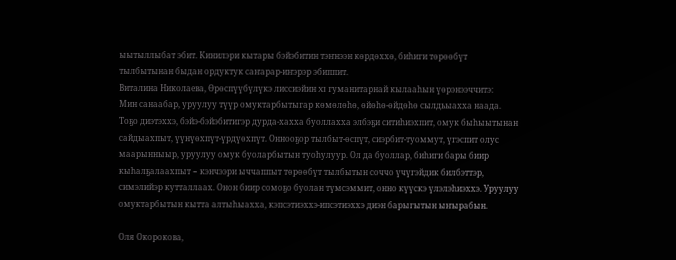ыытыллыбат эбит. Кинилэри кытары бэйэбитин тэҥнээн көрдөххө, биһиги төрөөбүт тылбытынан быдан ордуктук саҥарар-иҥэрэр эбиппит.
Виталина Николаева, Өрөспүүбүлүкэ лиссиэйин XI гуманитарнай кылааһын үөрэнээччитэ:
Мин санаабар, уруулуу түүр омуктарбытыгар көмөлөһө, өйөһө-өйдөһө сылдьыахха наада. Тоҕо диэтэххэ, бэйэ-бэйэбитигэр дурда-хахха буоллахха элбэҕи ситиһиэхпит, омук быһыытынан сайдыахпыт, үүнүөхпүт-үрдүөхпүт. Оннооҕор тылбыт-өспүт, сиэрбит-туоммут, үгэспит олус маарынныыр, уруулуу омук буоларбытын туоһулуур. Ол да буоллар, биһиги бары биир кыһалҕалаахпыт − кэнчээри ыччаппыт төрөөбүт тылбытын соччо үчүгэйдик билбэттэр, симэлийэр кутталлаах. Онон биир сомоҕо буолан түмсэммит, онно күүскэ үлэлэһиэххэ. Уруулуу омуктарбытын кытта алтыһыахха, кэпсэтиэххэ-ипсэтиэххэ диэн барыгытын ыҥырабын.

Оля Окорокова,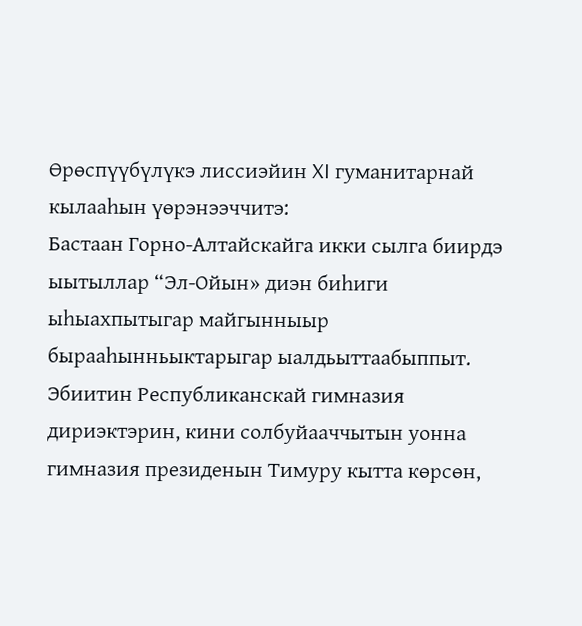Өрөспүүбүлүкэ лиссиэйин XI гуманитарнай кылааһын үөрэнээччитэ:
Бастаан Горно-Алтайскайга икки сылга биирдэ ыытыллар “Эл-Ойын» диэн биһиги ыһыахпытыгар майгынныыр бырааһынньыктарыгар ыалдьыттаабыппыт. Эбиитин Республиканскай гимназия дириэктэрин, кини солбуйааччытын уонна гимназия президенын Тимуру кытта көрсөн,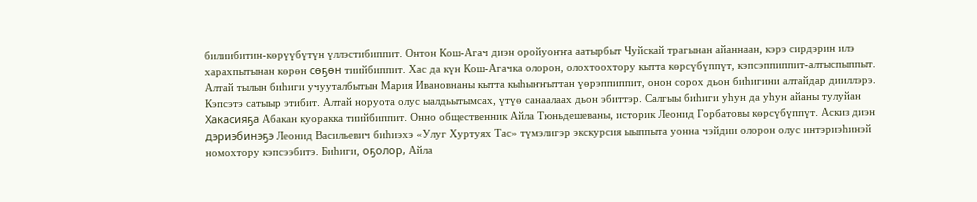билиибитин-көрүүбүтүн үллэстибиппит. Онтон Кош-Агач диэн оройуоҥҥа аатырбыт Чуйскай трагынан айаннаан, кэрэ сирдэрин илэ харахпытынан көрөн сөҕөн тиийбиппит. Хас да күн Кош-Агачка олорон, олохтоохтору кытта көрсүбүппүт, кэпсэппиппит-алтыспыппыт. Алтай тылын биһиги учууталбытын Мария Ивановнаны кытта кыһыҥҥыттан үөрэппиппит, онон сорох дьон биһигини алтайдар дииллэрэ. Кэпсэтэ сатыыр этибит. Алтай норуота олус ыалдьытымсах, үтүө санаалаах дьон эбиттэр. Салгыы биһиги уһун да уһун айаны тулуйан Хакасияҕа Абакан куоракка тиийбиппит. Онно общественник Айла Тюньдешеваны, историк Леонид Горбатовы көрсүбүппүт. Аскиз диэн дэриэбинэҕэ Леонид Васильевич биһиэхэ «Улуг Хуртуях Тас» түмэлигэр экскурсия ыыппыта уонна чэйдии олорон олус интэриэһинэй номохтору кэпсээбитэ. Биһиги, оҕолор, Айла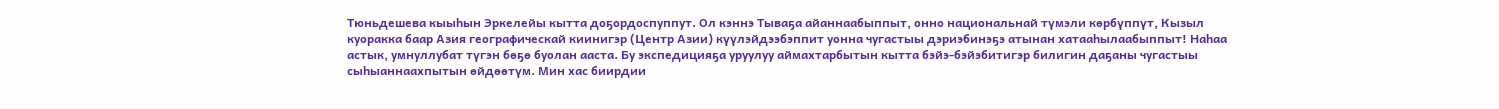Тюньдешева кыыһын Эркелейы кытта доҕордоспуппут. Ол кэннэ Тываҕа айаннаабыппыт, онно национальнай түмэли көрбүппүт, Кызыл куоракка баар Азия географическай киинигэр (Центр Азии) күүлэйдээбэппит уонна чугастыы дэриэбинэҕэ атынан хатааһылаабыппыт! Наһаа астык, умнуллубат түгэн бөҕө буолан ааста. Бу экспедицияҕа уруулуу аймахтарбытын кытта бэйэ-бэйэбитигэр билигин даҕаны чугастыы сыһыаннаахпытын өйдөөтүм. Мин хас биирдии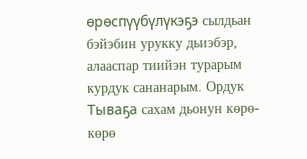өрөспүүбүлүкэҕэ сылдьан бэйэбин урукку дьиэбэр, алааспар тиийэн турарым курдук сананарым. Ордук Тываҕа сахам дьонун көрө-көрө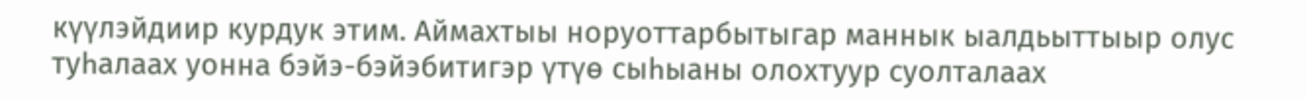күүлэйдиир курдук этим. Аймахтыы норуоттарбытыгар маннык ыалдьыттыыр олус туһалаах уонна бэйэ-бэйэбитигэр үтүө сыһыаны олохтуур суолталаах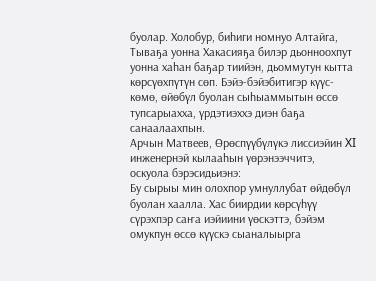буолар. Холобур, биһиги номнуо Алтайга, Тываҕа уонна Хакасияҕа билэр дьонноохпут уонна хаһан баҕар тиийэн, дьоммутун кытта көрсүөхпүтүн сөп. Бэйэ-бэйэбитигэр күүс-көмө, өйөбүл буолан сыһыаммытын өссө тупсарыахха, үрдэтиэххэ диэн баҕа санаалаахпын.
Арчын Матвеев, Өрөспүүбүлүкэ лиссиэйин XI инженернэй кылааһын үөрэнээччитэ, оскуола бэрэсидьиэнэ:
Бу сырыы мин олохпор умнуллубат өйдөбүл буолан хаалла. Хас биирдии көрсүһүү сүрэхпэр саҥа иэйиини үөскэттэ, бэйэм омукпун өссө күүскэ сыаналыырга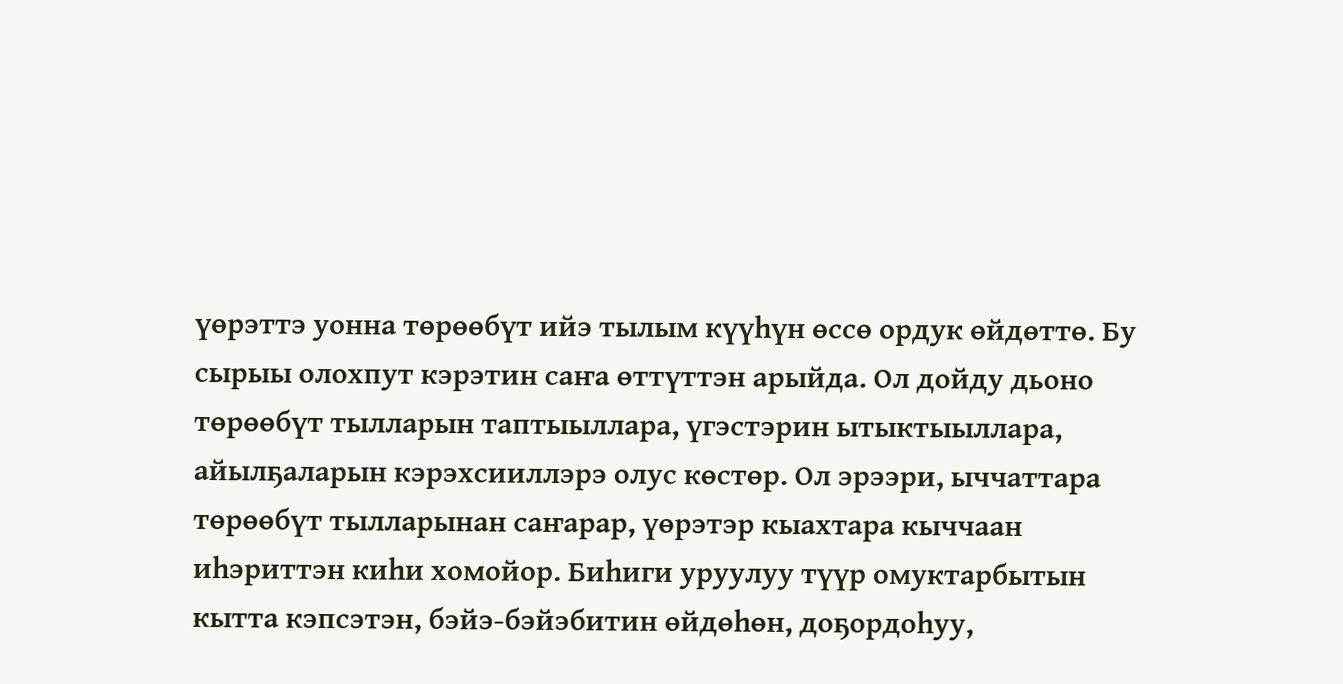үөрэттэ уонна төрөөбүт ийэ тылым күүһүн өссө ордук өйдөттө. Бу сырыы олохпут кэрэтин саҥа өттүттэн арыйда. Ол дойду дьоно төрөөбүт тылларын таптыыллара, үгэстэрин ытыктыыллара, айылҕаларын кэрэхсииллэрэ олус көстөр. Ол эрээри, ыччаттара төрөөбүт тылларынан саҥарар, үөрэтэр кыахтара кыччаан иһэриттэн киһи хомойор. Биһиги уруулуу түүр омуктарбытын кытта кэпсэтэн, бэйэ-бэйэбитин өйдөһөн, доҕордоһуу,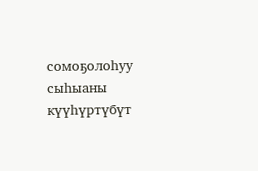сомоҕолоһуу сыһыаны күүһүртүбүт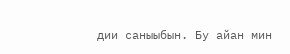дии саныыбын. Бу айан мин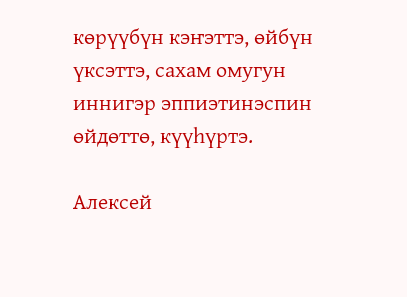көрүүбүн кэҥэттэ, өйбүн үксэттэ, сахам омугун иннигэр эппиэтинэспин өйдөттө, күүһүртэ.

Алексей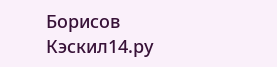Борисов
Кэскил14.ру